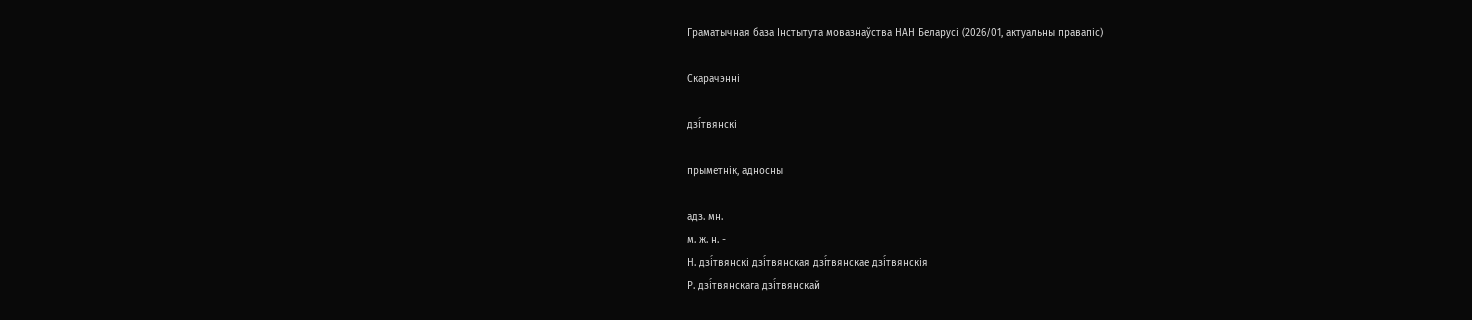Граматычная база Інстытута мовазнаўства НАН Беларусі (2026/01, актуальны правапіс)

Скарачэнні

дзі́твянскі

прыметнік, адносны

адз. мн.
м. ж. н. -
Н. дзі́твянскі дзі́твянская дзі́твянскае дзі́твянскія
Р. дзі́твянскага дзі́твянскай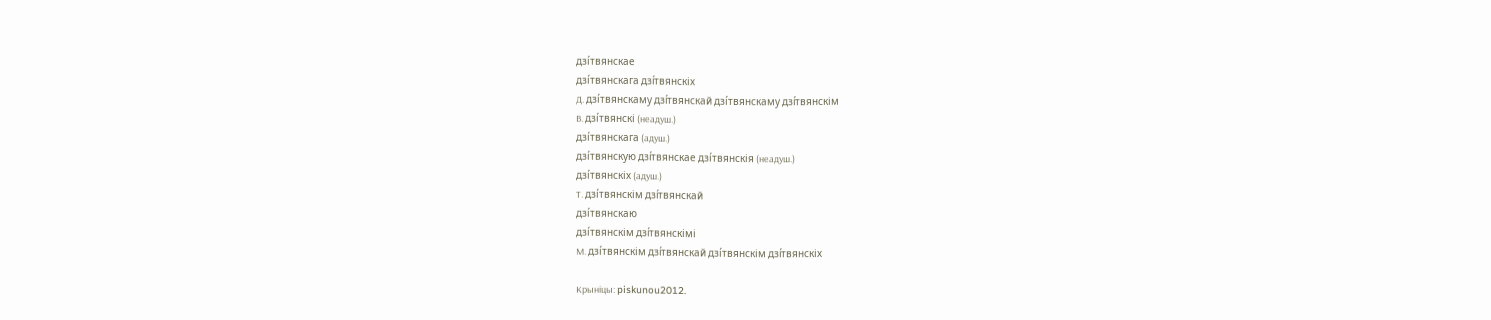дзі́твянскае
дзі́твянскага дзі́твянскіх
Д. дзі́твянскаму дзі́твянскай дзі́твянскаму дзі́твянскім
В. дзі́твянскі (неадуш.)
дзі́твянскага (адуш.)
дзі́твянскую дзі́твянскае дзі́твянскія (неадуш.)
дзі́твянскіх (адуш.)
Т. дзі́твянскім дзі́твянскай
дзі́твянскаю
дзі́твянскім дзі́твянскімі
М. дзі́твянскім дзі́твянскай дзі́твянскім дзі́твянскіх

Крыніцы: piskunou2012.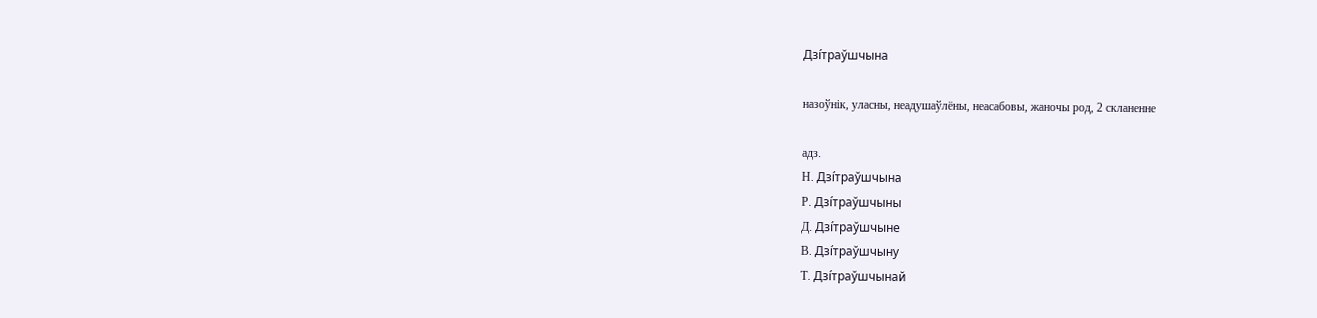Дзі́траўшчына

назоўнік, уласны, неадушаўлёны, неасабовы, жаночы род, 2 скланенне

адз.
Н. Дзі́траўшчына
Р. Дзі́траўшчыны
Д. Дзі́траўшчыне
В. Дзі́траўшчыну
Т. Дзі́траўшчынай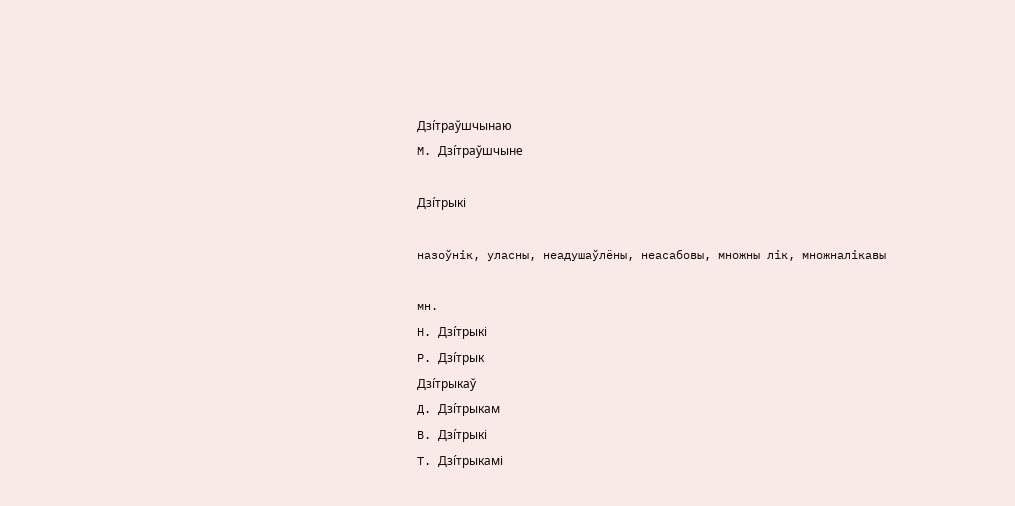Дзі́траўшчынаю
М. Дзі́траўшчыне

Дзі́трыкі

назоўнік, уласны, неадушаўлёны, неасабовы, множны лік, множналікавы

мн.
Н. Дзі́трыкі
Р. Дзі́трык
Дзі́трыкаў
Д. Дзі́трыкам
В. Дзі́трыкі
Т. Дзі́трыкамі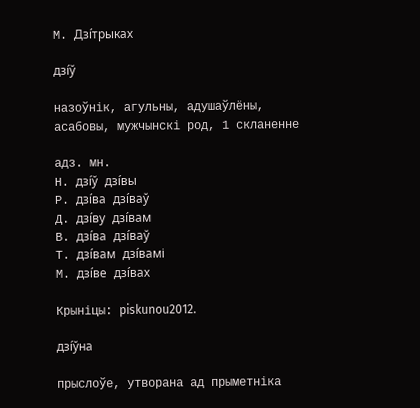М. Дзі́трыках

дзі́ў

назоўнік, агульны, адушаўлёны, асабовы, мужчынскі род, 1 скланенне

адз. мн.
Н. дзі́ў дзі́вы
Р. дзі́ва дзі́ваў
Д. дзі́ву дзі́вам
В. дзі́ва дзі́ваў
Т. дзі́вам дзі́вамі
М. дзі́ве дзі́вах

Крыніцы: piskunou2012.

дзі́ўна

прыслоўе, утворана ад прыметніка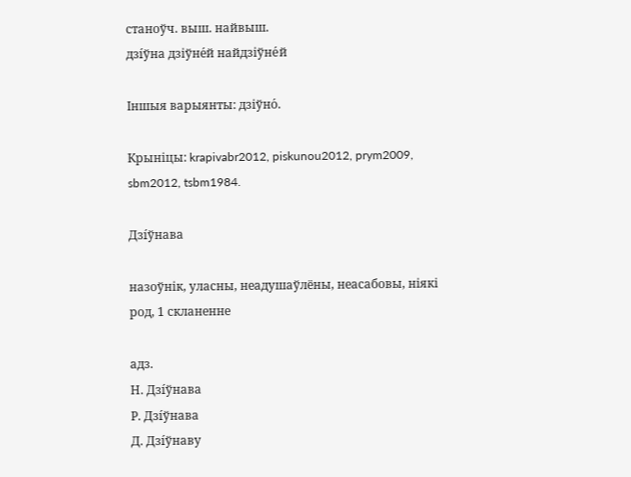станоўч. выш. найвыш.
дзі́ўна дзіўне́й найдзіўне́й

Іншыя варыянты: дзіўно́.

Крыніцы: krapivabr2012, piskunou2012, prym2009, sbm2012, tsbm1984.

Дзі́ўнава

назоўнік, уласны, неадушаўлёны, неасабовы, ніякі род, 1 скланенне

адз.
Н. Дзі́ўнава
Р. Дзі́ўнава
Д. Дзі́ўнаву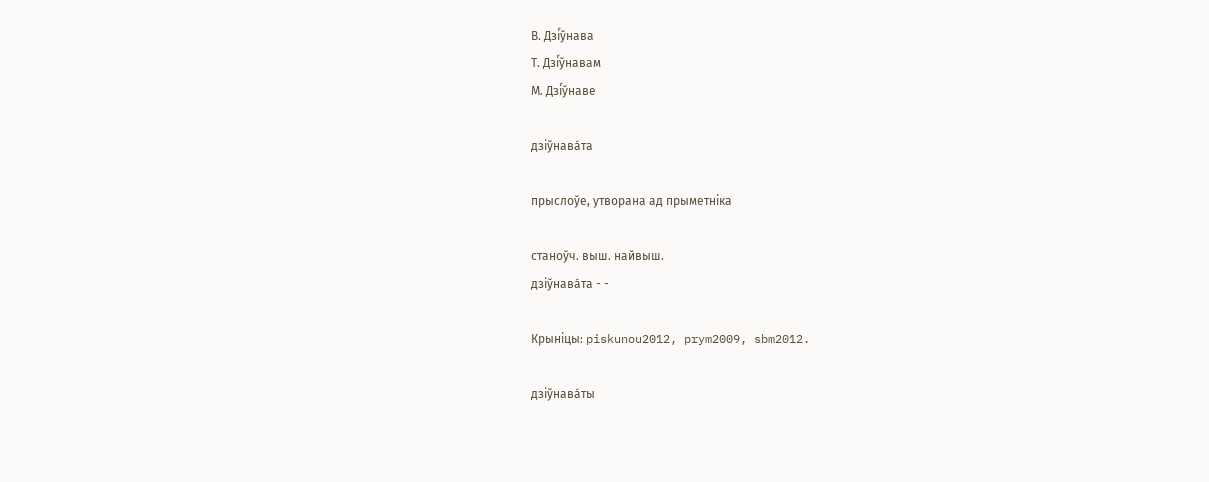В. Дзі́ўнава
Т. Дзі́ўнавам
М. Дзі́ўнаве

дзіўнава́та

прыслоўе, утворана ад прыметніка

станоўч. выш. найвыш.
дзіўнава́та - -

Крыніцы: piskunou2012, prym2009, sbm2012.

дзіўнава́ты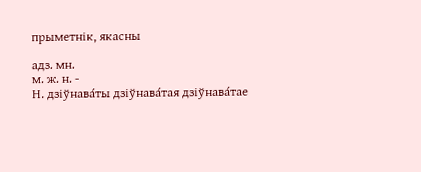прыметнік, якасны

адз. мн.
м. ж. н. -
Н. дзіўнава́ты дзіўнава́тая дзіўнава́тае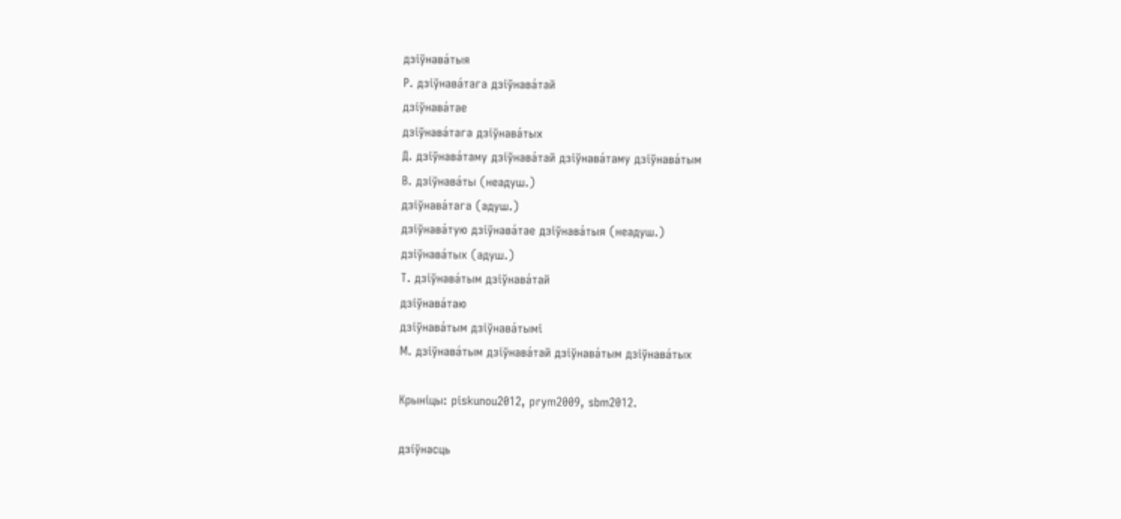дзіўнава́тыя
Р. дзіўнава́тага дзіўнава́тай
дзіўнава́тае
дзіўнава́тага дзіўнава́тых
Д. дзіўнава́таму дзіўнава́тай дзіўнава́таму дзіўнава́тым
В. дзіўнава́ты (неадуш.)
дзіўнава́тага (адуш.)
дзіўнава́тую дзіўнава́тае дзіўнава́тыя (неадуш.)
дзіўнава́тых (адуш.)
Т. дзіўнава́тым дзіўнава́тай
дзіўнава́таю
дзіўнава́тым дзіўнава́тымі
М. дзіўнава́тым дзіўнава́тай дзіўнава́тым дзіўнава́тых

Крыніцы: piskunou2012, prym2009, sbm2012.

дзі́ўнасць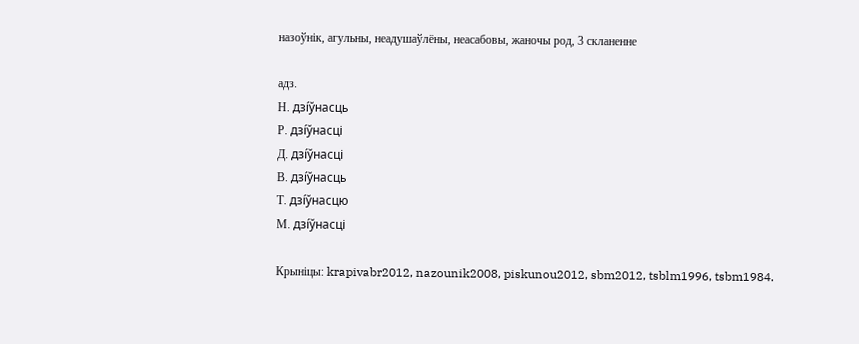назоўнік, агульны, неадушаўлёны, неасабовы, жаночы род, 3 скланенне

адз.
Н. дзі́ўнасць
Р. дзі́ўнасці
Д. дзі́ўнасці
В. дзі́ўнасць
Т. дзі́ўнасцю
М. дзі́ўнасці

Крыніцы: krapivabr2012, nazounik2008, piskunou2012, sbm2012, tsblm1996, tsbm1984.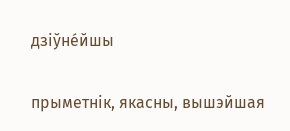дзіўне́йшы

прыметнік, якасны, вышэйшая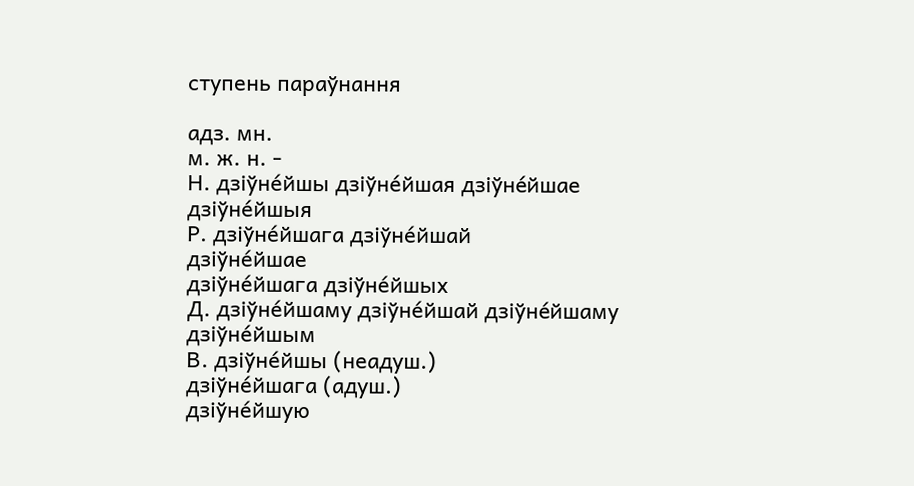cтупень параўнання

адз. мн.
м. ж. н. -
Н. дзіўне́йшы дзіўне́йшая дзіўне́йшае дзіўне́йшыя
Р. дзіўне́йшага дзіўне́йшай
дзіўне́йшае
дзіўне́йшага дзіўне́йшых
Д. дзіўне́йшаму дзіўне́йшай дзіўне́йшаму дзіўне́йшым
В. дзіўне́йшы (неадуш.)
дзіўне́йшага (адуш.)
дзіўне́йшую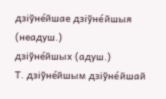дзіўне́йшае дзіўне́йшыя (неадуш.)
дзіўне́йшых (адуш.)
Т. дзіўне́йшым дзіўне́йшай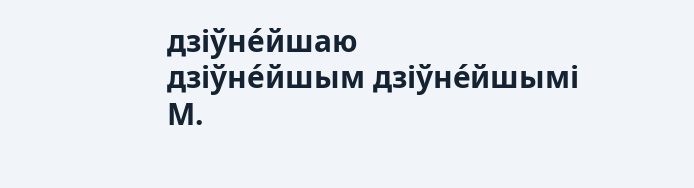дзіўне́йшаю
дзіўне́йшым дзіўне́йшымі
М.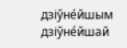дзіўне́йшым дзіўне́йшай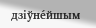дзіўне́йшым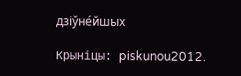дзіўне́йшых

Крыніцы: piskunou2012.